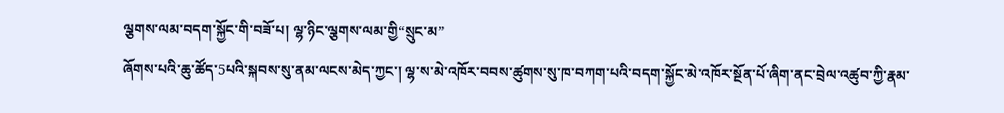ལྕགས་ལམ་བདག་སྐྱོང་གི་བཟོ་པ། ལྷ་ཉིང་ལྕགས་ལམ་གྱི“སྲུང་མ”
ཞོགས་པའི་ཆུ་ཚོད་5པའི་སྐབས་སུ་ནམ་ལངས་མེད་ཀྱང་། ལྷ་ས་མེ་འཁོར་བབས་ཚུགས་སུ་ཁ་བཀག་པའི་བདག་སྐྱོང་མེ་འཁོར་སྔོན་པོ་ཞིག་ནང་བྲེལ་འཚུབ་ཀྱི་རྣམ་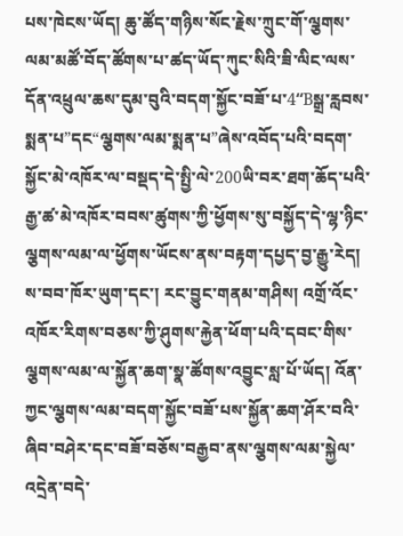པས་ཁེངས་ཡོད། ཆུ་ཚོད་གཉིས་སོང་རྗེས་ཀྲུང་གོ་ལྕགས་ལམ་མཚོ་བོད་ཚོགས་པ་ཚད་ཡོད་ཀུང་སིའི་ཟི་ལིང་ལས་དོན་འཕྲུལ་ཆས་དུམ་བུའི་བདག་སྐྱོང་བཟོ་པ་4“Bསྒྲ་རླབས་སྨན་པ”དང“ལྕགས་ལམ་སྨན་པ”ཞེས་འབོད་པའི་བདག་སྐྱོང་མེ་འཁོར་ལ་བསྡད་དེ་སྤྱི་ལེ་200ཡི་བར་ཐག་ཆོད་པའི་རྒྱ་ཚ་མེ་འཁོར་བབས་ཚུགས་ཀྱི་ཕྱོགས་སུ་བསྐྱོད་དེ་ལྷ་ཉིང་ལྕགས་ལམ་ལ་ཕྱོགས་ཡོངས་ནས་བརྟག་དཔྱད་བྱ་རྒྱུ་རེད།
ས་བབ་ཁོར་ཡུག་དང་། རང་བྱུང་གནམ་གཤིས། འགྲོ་འོང་འཁོར་རིགས་བཅས་ཀྱི་ཤུགས་རྐྱེན་ཕོག་པའི་དབང་གིས་ལྕགས་ལམ་ལ་སྐྱོན་ཆག་སྣ་ཚོགས་འབྱུང་སླ་པོ་ཡོད། འོན་ཀྱང་ལྕགས་ལམ་བདག་སྐྱོང་བཟོ་པས་སྐྱོན་ཆག་ཤོར་བའི་ཞིབ་བཤེར་དང་བཟོ་བཅོས་བརྒྱབ་ནས་ལྕགས་ལམ་སྐྱེལ་འདྲེན་བདེ་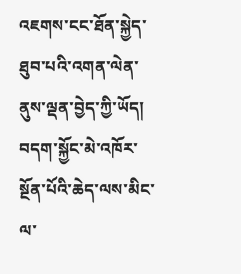འཇགས་ངང་ཐོན་སྐྱེད་ཐུབ་པའི་འགན་ལེན་ནུས་ལྡན་བྱེད་ཀྱི་ཡོད། བདག་སྐྱོང་མེ་འཁོར་སྔོན་པོའི་ཆེད་ལས་མིང་ལ་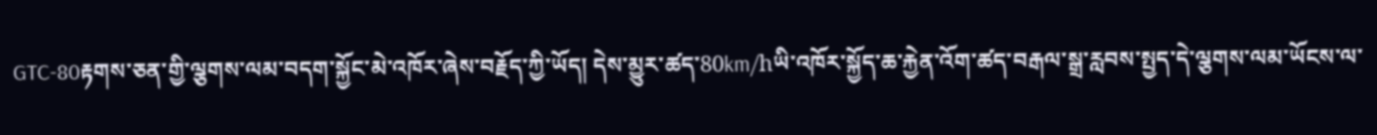GTC-80རྟགས་ཅན་གྱི་ལྕགས་ལམ་བདག་སྐྱོང་མེ་འཁོར་ཞེས་བརྗོད་ཀྱི་ཡོད། དེས་མྱུར་ཚད་80km/hཡི་འཁོར་སྐྱོད་ཆ་རྐྱེན་འོག་ཚད་བརྒལ་སྒྲ་རླབས་སྤྱད་དེ་ལྕགས་ལམ་ཡོངས་ལ་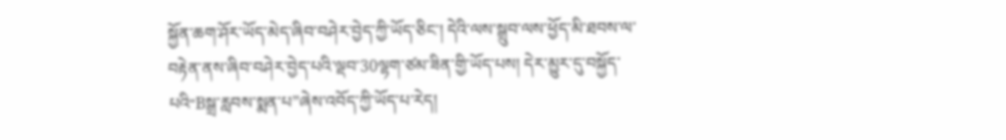སྐྱོན་ཆག་ཤོར་ཡོད་མེད་ཞིབ་བཤེར་བྱེད་ཀྱི་ཡོད་ཅིང་། དེའི་ལས་སྒྲུབ་ལས་ཕྱོད་མི་ཐབས་ལ་བརྟེན་ནས་ཞིབ་བཤེར་བྱེད་པའི་ལྡབ་30ལྷག་ཙམ་ཟིན་གྱི་ཡོད་པས། དེར་མྱུར་དུ་བསྐྱོད་པའི“Bསྒྲ་རླབས་སྨན་པ”ཞེས་འབོད་ཀྱི་ཡོད་པ་རེད།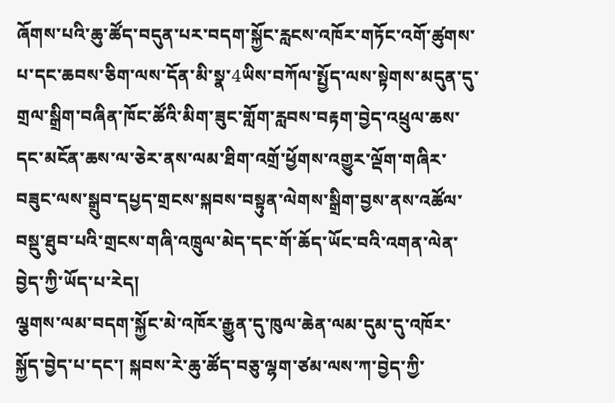ཞོགས་པའི་ཆུ་ཚོད་བདུན་པར་བདག་སྐྱོང་རླངས་འཁོར་གཏོང་འགོ་ཚུགས་པ་དང་ཆབས་ཅིག་ལས་དོན་མི་སྣ་4ཡིས་བཀོལ་སྤྱོད་ལས་སྟེགས་མདུན་དུ་གྲལ་སྒྲིག་བཞིན་ཁོང་ཚོའི་མིག་ཟུང་གློག་རླབས་བརྟག་བྱེད་འཕྲུལ་ཆས་དང་མངོན་ཆས་ལ་ཅེར་ནས་ལམ་ཐིག་འགྲོ་ཕྱོགས་འགྱུར་ལྡོག་གཞིར་བཟུང་ལས་སྒྲུབ་དཔྱད་གྲངས་སྐབས་བསྟུན་ལེགས་སྒྲིག་བྱས་ནས་འཚོལ་བསྡུ་ཐུབ་པའི་གྲངས་གཞི་འཁྲུལ་མེད་དང་གོ་ཆོད་ཡོང་བའི་འགན་ལེན་བྱེད་ཀྱི་ཡོད་པ་རེད།
ལྕགས་ལམ་བདག་སྐྱོང་མེ་འཁོར་རྒྱུན་དུ་ཁུལ་ཆེན་ལམ་དུམ་དུ་འཁོར་སྐྱོད་བྱེད་པ་དང་། སྐབས་རེ་ཆུ་ཚོད་བཅུ་ལྷག་ཙམ་ལས་ཀ་བྱེད་ཀྱི་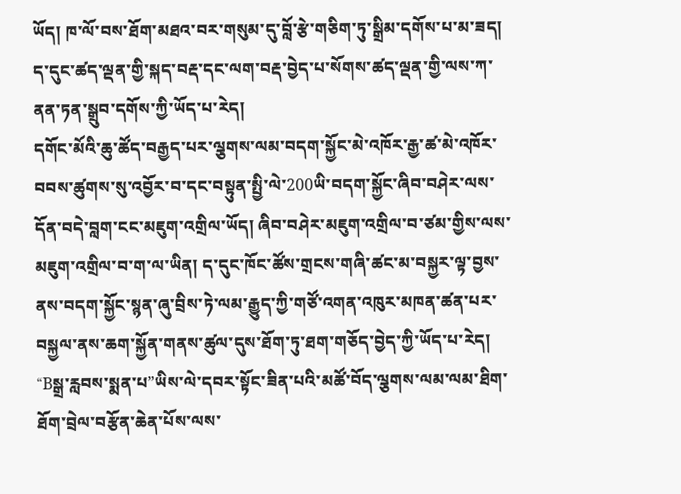ཡོད། ཁ་ལོ་བས་ཐོག་མཐའ་བར་གསུམ་དུ་བློ་རྩེ་གཅིག་ཏུ་སྒྲིམ་དགོས་པ་མ་ཟད། ད་དུང་ཚད་ལྡན་གྱི་སྐད་བརྡ་དང་ལག་བརྡ་བྱེད་པ་སོགས་ཚད་ལྡན་གྱི་ལས་ཀ་ནན་ཏན་སྒྲུབ་དགོས་ཀྱི་ཡོད་པ་རེད།
དགོང་མོའི་ཆུ་ཚོད་བརྒྱད་པར་ལྕགས་ལམ་བདག་སྐྱོང་མེ་འཁོར་རྒྱ་ཚ་མེ་འཁོར་བབས་ཚུགས་སུ་འབྱོར་བ་དང་བསྟུན་སྤྱི་ལེ་200ཡི་བདག་སྐྱོང་ཞིབ་བཤེར་ལས་དོན་བདེ་བླག་ངང་མཇུག་འགྲིལ་ཡོད། ཞིབ་བཤེར་མཇུག་འགྲིལ་བ་ཙམ་གྱིས་ལས་མཇུག་འགྲིལ་བ་ག་ལ་ཡིན། ད་དུང་ཁོང་ཚོས་གྲངས་གཞི་ཚང་མ་བསྐྱར་ལྟ་བྱས་ནས་བདག་སྐྱོང་སྙན་ཞུ་བྲིས་ཏེ་ལམ་རྒྱུད་ཀྱི་གཙོ་འགན་འཁུར་མཁན་ཚན་པར་བསྐྱལ་ནས་ཆག་སྐྱོན་གནས་ཚུལ་དུས་ཐོག་ཏུ་ཐག་གཅོད་བྱེད་ཀྱི་ཡོད་པ་རེད།
“Bསྒྲ་རླབས་སྨན་པ”ཡིས་ལེ་དབར་སྟོང་ཟིན་པའི་མཚོ་བོད་ལྕགས་ལམ་ལམ་ཐིག་ཐོག་བྲེལ་བརྩོན་ཆེན་པོས་ལས་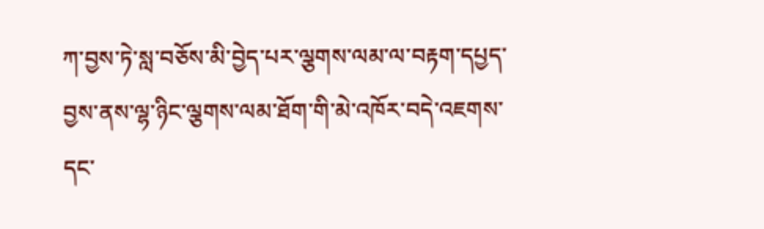ཀ་བྱས་ཏེ་སླ་བཅོས་མི་བྱེད་པར་ལྕགས་ལམ་ལ་བརྟག་དཔྱད་བྱས་ནས་ལྷ་ཉིང་ལྕགས་ལམ་ཐོག་གི་མེ་འཁོར་བདེ་འཇགས་དང་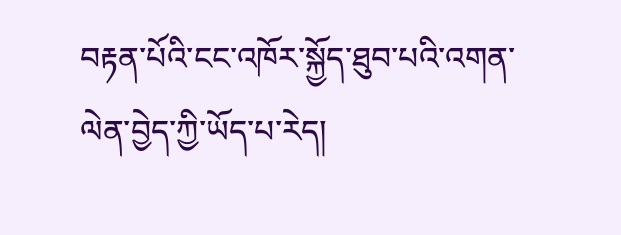བརྟན་པོའི་ངང་འཁོར་སྐྱོད་ཐུབ་པའི་འགན་ལེན་བྱེད་ཀྱི་ཡོད་པ་རེད།